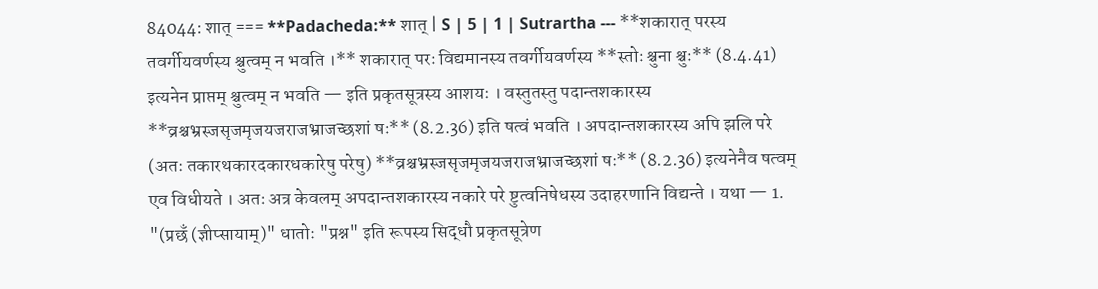84044: शात् === **Padacheda:** शात् | S | 5 | 1 | Sutrartha --- **शकारात् परस्य तवर्गीयवर्णस्य श्चुत्वम् न भवति ।** शकारात् परः विद्यमानस्य तवर्गीयवर्णस्य **स्तोः श्चुना श्चुः** (8.4.41) इत्यनेन प्राप्तम् श्चुत्वम् न भवति — इति प्रकृतसूत्रस्य आशयः । वस्तुतस्तु पदान्तशकारस्य **व्रश्चभ्रस्जसृजमृजयजराजभ्राजच्छशां षः** (8.2.36) इति षत्वं भवति । अपदान्तशकारस्य अपि झलि परे (अतः तकारथकारदकारधकारेषु परेषु) **व्रश्चभ्रस्जसृजमृजयजराजभ्राजच्छशां षः** (8.2.36) इत्यनेनैव षत्वम् एव विधीयते । अतः अत्र केवलम् अपदान्तशकारस्य नकारे परे ष्टुत्वनिषेधस्य उदाहरणानि विद्यन्ते । यथा — 1. "(प्रछँ (ज्ञीप्सायाम्)" धातोः "प्रश्न" इति रूपस्य सिद्धौ प्रकृतसूत्रेण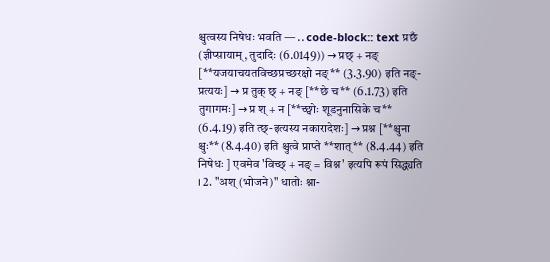श्चुत्वस्य निषेधः भवति — .. code-block:: text प्रछँ (ज्ञीप्सायाम्, तुदादिः (6.0149)) → प्रछ् + नङ् [**यजयाचयतविच्छप्रच्छरक्षो नङ्** (3.3.90) इति नङ्-प्रत्ययः] → प्र तुक् छ् + नङ् [**छे च** (6.1.73) इति तुगागमः] → प्र श् + न [**च्छ्वोः शूडनुनासिके च** (6.4.19) इति त्छ्-इत्यस्य नकारादेशः] → प्रश्न [**श्चुना श्चुः** (8.4.40) इति श्चुत्वे प्राप्ते **शात्** (8.4.44) इति निषेधः ] एवमेव 'विच्छ् + नङ् = विश्न' इत्यपि रूपं सिद्ध्यति । 2. "अश् (भोजने)" धातोः श्ना-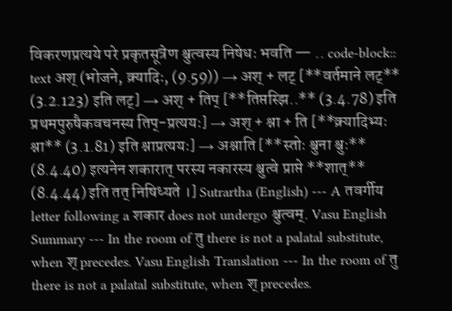विकरणप्रत्यये परे प्रकृतसूत्रेण श्चुत्वस्य निषेधः भवति — .. code-block:: text अश् (भोजने, क्र्यादिः, (9.59)) → अश् + लट् [**वर्तमाने लट्** (3.2.123) इति लट्] → अश् + तिप् [**तिप्तस्झि..** (3.4.78) इति प्रथमपुरुषैकवचनस्य तिप्-प्रत्ययः] → अश् + श्ना + ति [**क्र्यादिभ्यः श्ना** (3.1.81) इति श्नाप्रत्ययः] → अश्नाति [**स्तोः श्चुना श्चुः** (8.4.40) इत्यनेन शकारात् परस्य नकारस्य श्चुत्वे प्राप्ते **शात्** (8.4.44) इति तत् निषिध्यते ।] Sutrartha (English) --- A तवर्गीय letter following a शकार does not undergo श्चुत्वम्. Vasu English Summary --- In the room of तु there is not a palatal substitute, when श् precedes. Vasu English Translation --- In the room of तु there is not a palatal substitute, when श् precedes.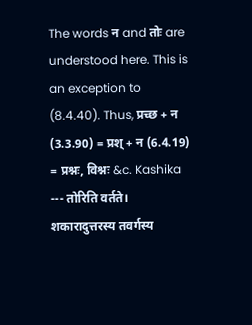The words न and तोः are understood here. This is an exception to (8.4.40). Thus, प्रच्छ + न (3.3.90) = प्रश् + न (6.4.19) = प्रश्नः, विश्नः &c. Kashika --- तोरिति वर्तते। शकारादुत्तरस्य तवर्गस्य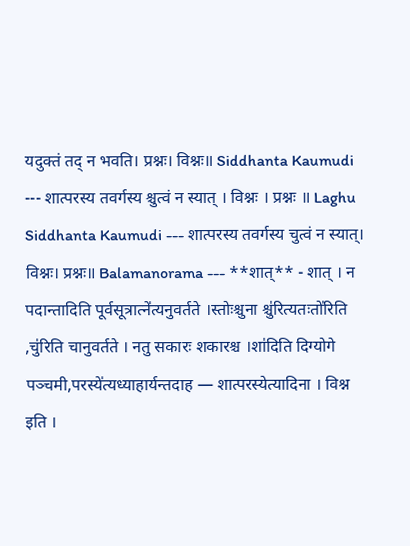यदुक्तं तद् न भवति। प्रश्नः। विश्नः॥ Siddhanta Kaumudi --- शात्परस्य तवर्गस्य श्चुत्वं न स्यात् । विश्नः । प्रश्नः ॥ Laghu Siddhanta Kaumudi --- शात्परस्य तवर्गस्य चुत्वं न स्यात्। विश्नः। प्रश्नः॥ Balamanorama --- **शात्** - शात् । न पदान्तादिति पूर्वसूत्रात्ने॑त्यनुवर्तते ।स्तोःश्चुना श्चु॑रित्यतःतो॑रिति ,चु॑रिति चानुवर्तते । नतु सकारः शकारश्च ।शा॑दिति दिग्योगे पञ्चमी,परस्ये॑त्यध्याहार्यन्तदाह — शात्परस्येत्यादिना । विश्न इति ।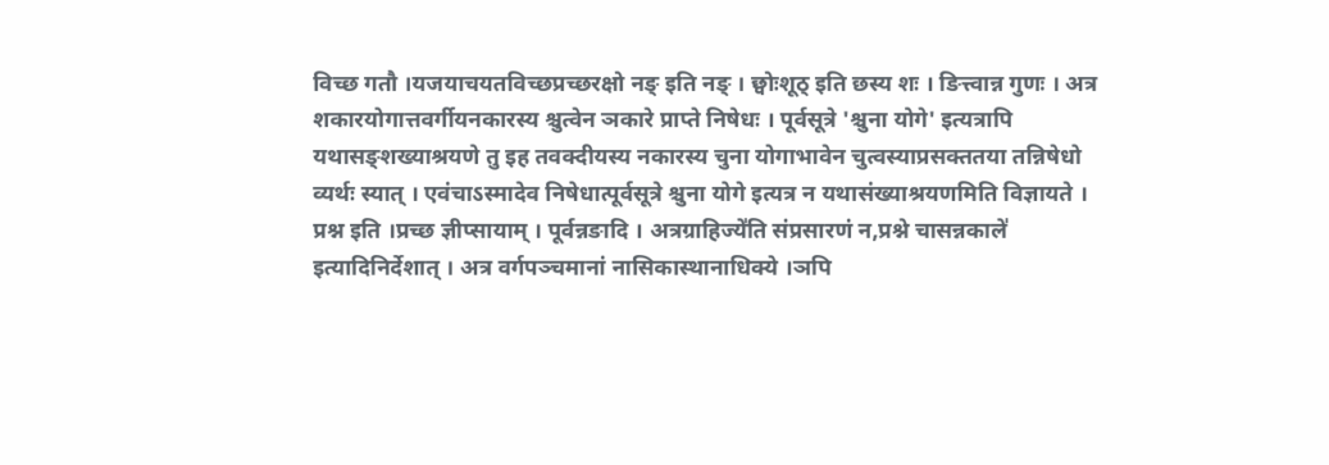विच्छ गतौ ।यजयाचयतविच्छप्रच्छरक्षो नङ् इति नङ् । छ्वोःशूठ् इति छस्य शः । ङित्त्वान्न गुणः । अत्र शकारयोगात्तवर्गीयनकारस्य श्चुत्वेन ञकारे प्राप्ते निषेधः । पूर्वसूत्रे 'श्चुना योगे' इत्यत्रापि यथासङ्शख्याश्रयणे तु इह तवक्दीयस्य नकारस्य चुना योगाभावेन चुत्वस्याप्रसक्ततया तन्निषेधो व्यर्थः स्यात् । एवंचाऽस्मादेव निषेधात्पूर्वसूत्रे श्चुना योगे इत्यत्र न यथासंख्याश्रयणमिति विज्ञायते । प्रश्न इति ।प्रच्छ ज्ञीप्सायाम् । पूर्वन्नङादि । अत्रग्राहिज्ये॑ति संप्रसारणं न,प्रश्ने चासन्नकाले॑ इत्यादिनिर्देशात् । अत्र वर्गपञ्चमानां नासिकास्थानाधिक्ये ।ञपि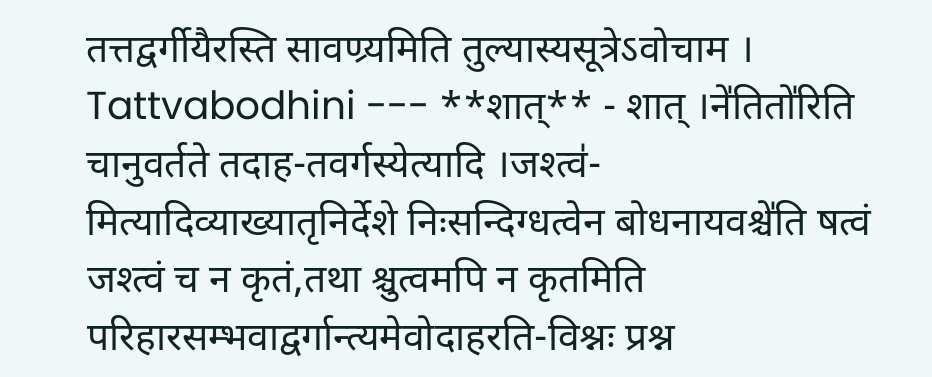तत्तद्वर्गीयैरस्ति सावण्र्यमिति तुल्यास्यसूत्रेऽवोचाम । Tattvabodhini --- **शात्** - शात् ।ने॑तितो॑रिति चानुवर्तते तदाह-तवर्गस्येत्यादि ।जश्त्व॑-मित्यादिव्याख्यातृनिर्देशे निःसन्दिग्धत्वेन बोधनायवश्चे॑ति षत्वं जश्त्वं च न कृतं,तथा श्चुत्वमपि न कृतमिति परिहारसम्भवाद्वर्गान्त्यमेवोदाहरति-विश्नः प्रश्न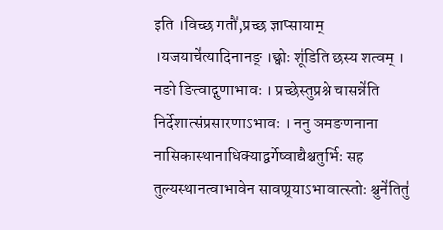इति ।विच्छ गतौ॑,प्रच्छ ज्ञाप्सायाम् ।यजयाचे॑त्यादिनानङ् ।छ्वोः शू॑डिति छस्य शत्वम् । नङो ङित्वाद्गुणाभावः । प्रच्छेस्तुप्रश्ने चासन्ने॑ति निर्देशात्संप्रसारणाऽभावः । ननु ञमङणनाना नासिकास्थानाधिक्याद्वर्गेष्वाद्यैश्चतुर्भिः सह तुल्यस्थानत्वाभावेन सावण्र्याऽभावात्स्तोः श्चुने॑तितु॑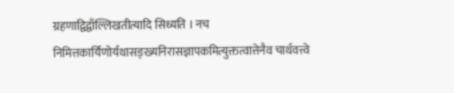ग्रहणाद्विद्वाँल्लिखतीत्यादि सिध्यति । नच निमित्तकार्यिणोर्यथासङ्ख्यनिरासज्ञापकमित्युक्तत्वात्तेनैव चार्थवत्त्वे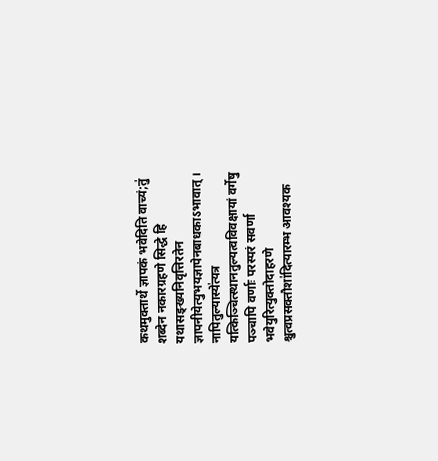कथमुक्तार्थे ज्ञापकं भवेदिति वाच्यं;तु॑ शब्देन नकारग्रहणे सिद्धे हि यथासङ्ख्यनिवृत्तिरतेन ज्ञापनीयेत्युभयज्ञापेनबाधकाऽभावात् । नापितुल्यास्ये॑त्यत्र यत्किञ्चित्स्थानतुल्यत्वविवक्षायां वर्गेषु पञ्चापि वर्णाः परस्परं सवर्णा भवेयुरित्युक्तोदाहरणे श्चुत्वप्रसक्तौशा॑दित्यारम्भ आवश्यक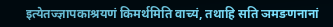इत्येतज्ज्ञापकाश्रयणं किमर्थमिति वाच्यं, तथाहि सति ञमङणनानां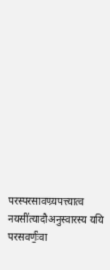परस्परसावण्र्यपत्त्यात्व नयसी॑त्यादौअनुस्वारस्य ययि परसवर्णः॒॑वा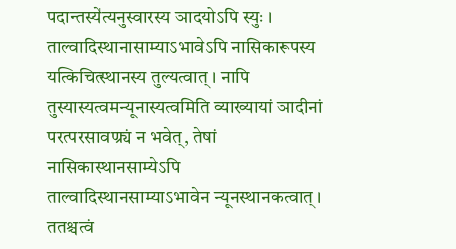पदान्तस्ये॑त्यनुस्वारस्य ञादयोऽपि स्युः । ताल्वादिस्थानासाम्याऽभावेऽपि नासिकारूपस्य यत्किचित्स्थानस्य तुल्यत्वात् । नापि तुस्यास्यत्वमन्यूनास्यत्वमिति व्याख्यायां ञादीनां परत्परसावण्र्यं न भवेत्, तेषां नासिकास्थानसाम्येऽपि ताल्वादिस्थानसाम्याऽभावेन न्यूनस्थानकत्वात् । ततश्चत्वं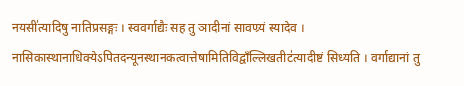नयसी॑त्यादिषु नातिप्रसङ्गः । स्ववर्गाद्यैः सह तु ञादीनां सावण्र्यं स्यादेव । नासिकास्थानाधिक्येऽपितदन्यूनस्थानकत्वात्तेषामितिविद्वाँल्लिखतीट॑त्यादीष्टं सिध्यति । वर्गाद्यानां तु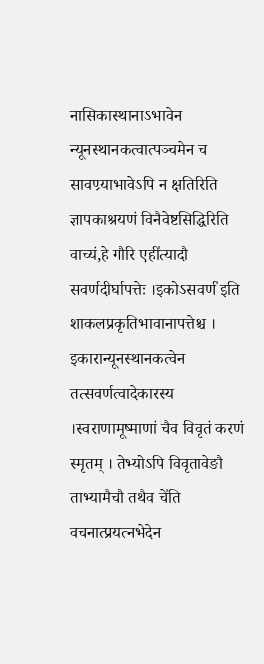नासिकास्थानाऽभावेन न्यूनस्थानकत्वात्पञ्चमेन च सावण्र्याभावेऽपि न क्षतिरिति ज्ञापकाश्रयणं विनैवेष्टसिद्धिरिति वाच्यं,हे गौरि एही॑त्यादौ सवर्णदीर्घापत्तेः ।इकोऽसवर्ण॑ इति शाकलप्रकृतिभावानापत्तेश्च । इकारान्यूनस्थानकत्वेन तत्सवर्णत्वादेकारस्य ।स्वराणामूष्माणां चैव विवृतं करणं स्मृतम् । तेभ्योऽपि विवृतावेङौ ताभ्यामैचौ तथैव चे॑ति वचनात्प्रयत्नभेदेन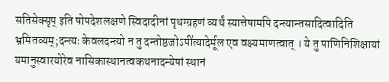सतिसेक्सृप् इति षोपदेशलक्षणे स्विदादीनां पृथग्ग्रहणं व्यर्थं स्यात्तेषामपि दन्त्यान्तसादित्वादिति भ्रमितव्यम्;दन्त्यः केवलदन्त्यो न तु दन्तोष्ठजोऽपी॑त्यादेर्मूल एव वक्ष्यमाणत्वात् । ये तु पाणिनिशिक्षायां यमानुस्वारयोरेव नासिकास्थानत्वकथनादन्येषां स्थानं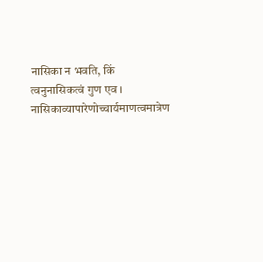नासिका न भवति, किं त्वनुनासिकत्वं गुण एव । नासिकाव्यापारेणोच्चार्यमाणत्वमात्रेण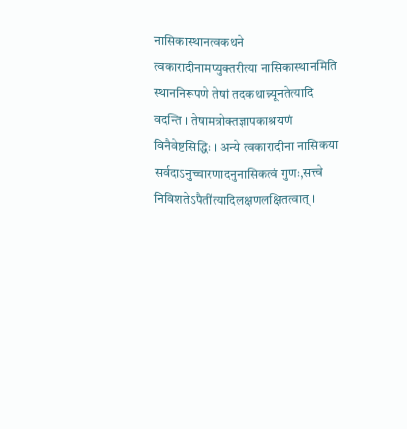नासिकास्थानत्वकथने त्वकारादीनामप्युक्तरीत्या नासिकास्थानमिति स्थाननिरूपणे तेषां तदकथान्न्यूनतेत्यादि वदन्ति । तेषामत्रोक्तज्ञापकाश्रयणं विनैवेष्टसिद्धिः । अन्ये त्वकारादीना नासिकया सर्वदाऽनुच्चारणादनुनासिकत्वं गुणः,सत्त्वे निविशतेऽपैती॑त्यादिलक्षणलक्षितत्वात् ।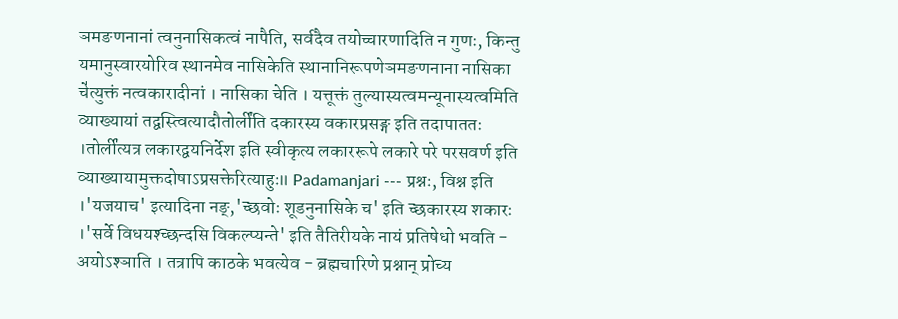ञमङणनानां त्वनुनासिकत्वं नापैति, सर्वदैव तयोच्चारणादिति न गुणः, किन्तु यमानुस्वारयोरिव स्थानमेव नासिकेति स्थानानिरूपणेञमङणनाना नासिका चे॑त्युक्तं नत्वकारादीनां । नासिका चेति । यत्तूक्तं तुल्यास्यत्वमन्यूनास्यत्वमिति व्याख्यायां तद्वस्त्वित्यादौतोर्ली॑ति दकारस्य वकारप्रसङ्ग इति तदापाततः ।तोर्ली॑त्यत्र लकारद्वयनिर्देश इति स्वीकृत्य लकाररूपे लकारे परे परसवर्ण इति व्याख्यायामुक्तदोषाऽप्रसक्तेरित्याहुः॥ Padamanjari --- प्रश्नः, विश्न इति ।'यजयाच' इत्यादिना नङ्,'च्छवोः शूडनुनासिके च' इति च्छकारस्य शकारः ।'सर्वे विधयश्च्छन्दसि विकल्प्यन्ते' इति तैतिरीयके नायं प्रतिषेधो भवति - अयोऽश्ञाति । तत्रापि काठके भवत्येव - ब्रह्मचारिणे प्रश्नान् प्रोच्य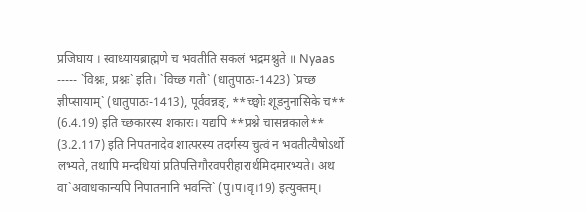प्रजिघाय । स्वाध्यायब्राह्मणे च भवतीति सकलं भद्रमश्नुते ॥ Nyaas ----- `विश्नः, प्रश्नः` इति। `विच्छ गतौ` (धातुपाठः-1423) `प्रच्छ ज्ञीप्सायाम्` (धातुपाठः-1413), पूर्ववन्नङ्, **च्छ्वोः शूडनुनासिके च** (6.4.19) इति च्छकारस्य शकारः। यद्यपि **प्रश्ने चासन्नकाले** (3.2.117) इति निपतनादेव शात्परस्य तदर्गस्य चुत्वं न भवतीत्यैषोऽर्थो लभ्यते, तथापि मन्दधियां प्रतिपत्तिगौरवपरीहारार्थमिदमारभ्यते। अथ वा`अवाधकान्यपि निपातनानि भवन्ति` (पु।प।वृ।19) इत्युक्तम्।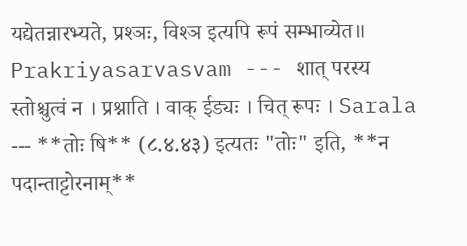यद्येतन्नारभ्यते, प्रश्ञः, विश्ञ इत्यपि रूपं सम्भाव्येत॥ Prakriyasarvasvam --- शात् परस्य स्तोश्चुत्वं न । प्रश्नाति । वाक् ईड्यः । चित् रूपः । Sarala --- **तोः षि** (८.४.४३) इत्यतः "तोः" इति, **न पदान्ताट्टोरनाम्**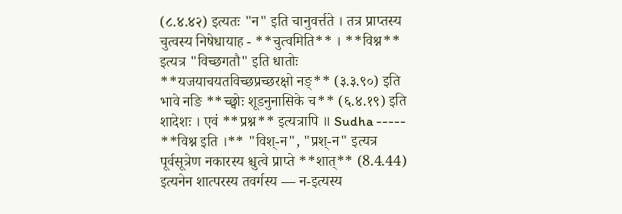(८.४.४२) इत्यतः "न" इति चानुवर्त्तते । तत्र प्राप्तस्य चुत्वस्य निषेधायाह - **चुत्वमिति** । **विश्न** इत्यत्र "विच्छगतौ" इति धातोः **यजयाचयतविच्छप्रच्छरक्षो नङ्** (३.३.९०) इति भावे नङि **च्छ्वोः शूडनुनासिके च** (६.४.१९) इति शादेशः । एवं **प्रश्न** इत्यत्रापि ॥ Sudha ----- **विश्न इति ।** "विश्-न", "प्रश्-न" इत्यत्र पूर्वसूत्रेण नकारस्य श्चुत्वे प्राप्ते **शात्** (8.4.44) इत्यनेन शात्परस्य तवर्गस्य — न-इत्यस्य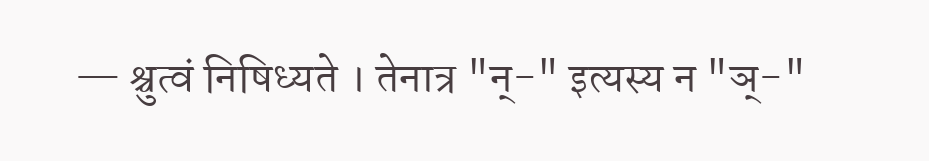— श्चुत्वं निषिध्यते । तेनात्र "न्-" इत्यस्य न "ञ्-"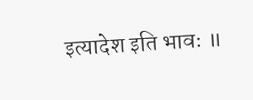इत्यादेश इति भावः ॥